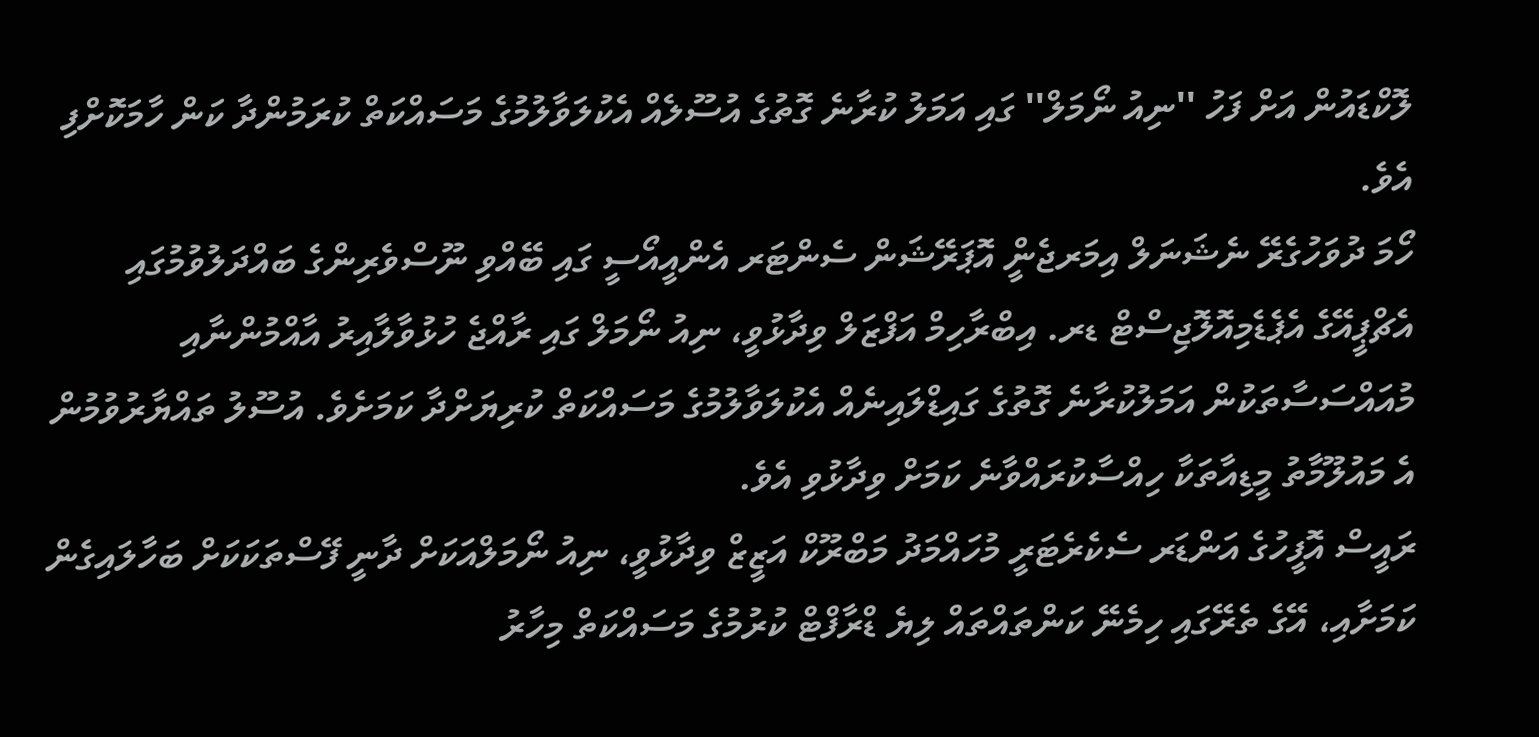ލޮކްޑައުން އަށް ފަހު ''ނިއު ނޯމަލް'' ގައި އަމަލު ކުރާނެ ގޮތުގެ އުސޫލެއް އެކުލަވާލުމުގެ މަސައްކަތް ކުރަމުންދާ ކަން ހާމަކޮށްފި އެވެ.
ހޯމަ ދުވަހުގެރޭ ނެޝަނަލް އިމަރޖެންީ އޮޕަރޭޝަން ސެންޓަރ އެންއީއޯސީ ގައި ބޭއްވި ނޫސްވެރިންގެ ބައްދަލުވުމުގައި އެޗްޕީއޭގެ އެޕެޑެމިއޮލޮޖިސްޓް ޑރ. އިބްރާހިމް އަފްޒަލް ވިދާޅުވީ، ނިއު ނޯމަލް ގައި ރާއްޖެ ހުޅުވާލާއިރު އާއްމުންނާއި މުއައްސަސާތަކުން އަމަލުކުރާނެ ގޮތުގެ ގައިޑްލައިނެއް އެކުލަވާލުމުގެ މަސައްކަތް ކުރިޔަށްދާ ކަމަށެވެ. އުސޫލު ތައްޔާރުވުމުން އެ މައުލޫމާތު މީޑިއާތަކާ ހިއްސާކުރައްވާނެ ކަމަށް ވިދާޅުވި އެވެ.
ރައީސް އޮފީހުގެ އަންޑަރ ސެކެރެޓަރީ މުހައްމަދު މަބްރޫކް އަޒީޒް ވިދާޅުވީ، ނިއު ނޯމަލްއަކަށް ދާނީ ފޭސްތަކަކަށް ބަހާލައިގެން ކަމަށާއި، އޭގެ ތެރޭގައި ހިމެނޭ ކަންތައްތައް ލިޔެ ޑްރާފްޓް ކުރުމުގެ މަސައްކަތް މިހާރު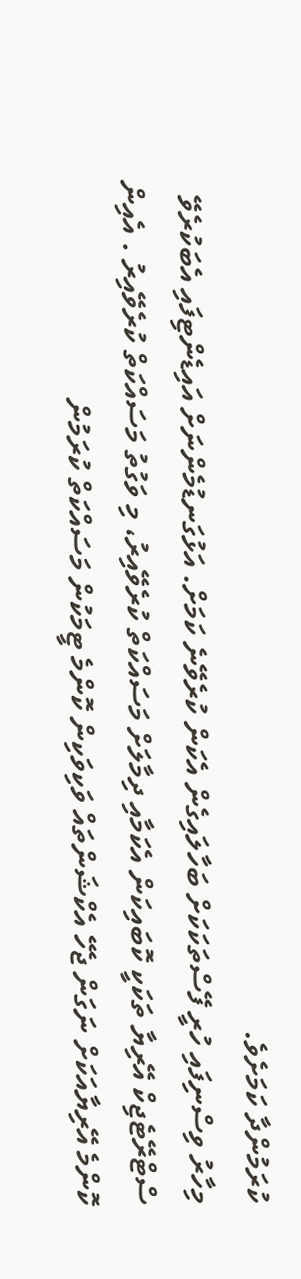ކުރަމުންދާ ކަމަށެވެ.
މިހާރު ވިސްނިފައި ހުރީ ފޭސްތަކަކަށް ބަހާލައިގެން އެކަން ކުރެވޭނެ ކަމަށް. އަޅުގަނޑުމެންނަށް އައިޑެންޓިފައި އެބަކުރެވޭ ސްޓްރޭޓެޖިކް އޭރިޔާ ތަކަކީ ކޮބައިކަން އެކަމާއި ދިމާލަށް މަސައްކަތް ކުރެވޭއިރު، މި ވަގުތު މަސައްކަތް ކުރެވޭއިރު . އެއިން ކޮންމެ އޭރިޔާއަކަށް ނަގަން ޖެހޭ އެކްޝަންތައް ވަކިވަކިން ކޮންމެ ޓީމަކުން މަސައްކަތް ކުރަމުން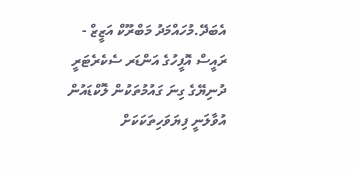އެބަދޭ.މުހައްމަދު މަބްރޫކް އަޒީޒް - ރައީސް އޮފީހުގެ އަންޑަރ ސެކެރެޓަރީ
ދުނިޔޭގެ ގިނަ ގައުމުތަކުން ލޮކްޑައުން އުވާލަނީ ފިޔަވަހިތަކަކަށް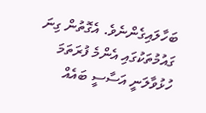ބަހާލައިގެންނެވެ. އެގޮތުން ގިނަ ގައުމުތަކުގައި އެންމެ ފުރަތަމަ ހުޅުވާލަނީ އަސާސީ ބައެއް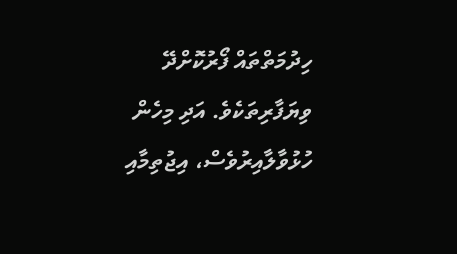ހިދުމަތްތައް ފޯރުކޮށްދޭ ވިޔަފާރިތަކެވެ. އަދި މިހެން ހުޅުވާލާއިރުވެސް، އިޖުތިމާއި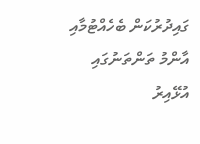ގައިދުރުކަން ބެހެއްޓުމާއި އާންމު ތަންތަނުގައި އުޅޭއިރު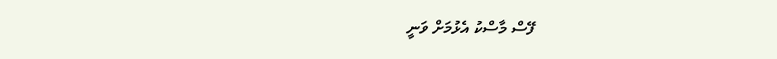ފޭސް މާސްކު އެޅުމަށް ވަނީ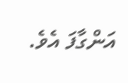އަންގާފަ އެވެ.